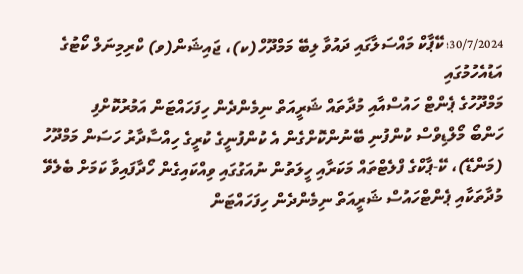30/7/2024؛ ކޭޕާކް މައްސަލާގައި ދައުވާ ލިބޭ މަމްދޫހް(ކ)، ޖައިޝަން(ވ) ކްރިމިނަލް ކޯޓުގެ އަޑުއެހުމުގައި
މަމްދޫހުގެ ޕެންޓް ހައުސްއާއި މުދާތައް ޝަރީއަތް ނިމެންދެން ހިފަހައްޓަން އަމުރުކޮށްފި
ހަންބޯ މޯލްޑިވްސް ކުންފުނި ބޭނުންކޮށްގެން އެ ކުންފުނީގެ ކުރީގެ ހިއްސާދާރު ހަސަން މަމްދޫހު (މަންޑޭ)، ކޭ-ޕާކްގެ ފްލެޓްތައް މަކަރާއި ހީލަތުން ނުއަގުގައި ވިއްކައިގެން ހޯދާފައިވާ ކަމަށް ބެލެވޭ މުދާތަކާއި ޕެންޓްހައުސް ޝަރީއަތް ނިމެންދެން ހިފަހައްޓަން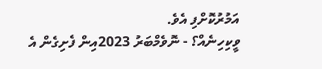އަމުރުކޮށްފި އެވެ.
ވީކިހިނެއް؟ - ނޮވެމްބަރު 2023އިން ފެށިގެން އެ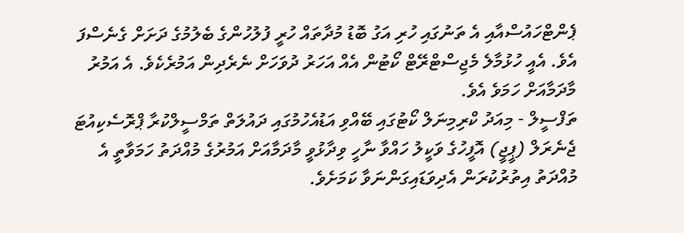ޕެންޓްހައުސްއާއި އެ ތަނުގައި ހުރި އަގު ބޮޑު މުދާތައް ހުރީ ފުލުހުންގެ ބެލުމުގެ ދަށަށް ގެނެސްފަ އެވެ. އެއީ ހުޅުމާލެ މެޖިސްޓްރޭޓް ކޯޓުން އެއް އަހަރު ދުވަހަށް ނެރެދިން އަމުރެކެވެ. އެ އަމުރު މާދަމާއަށް ހަމަވެ އެވެ.
ތަފްސީލް - މިއަދު ކްރިމިނަލް ކޯޓުގައި ބޭއްވި އަޑުއެހުމުގައި ދައުލަތް ތަމްސީލްކުރާ ޕްރޮސެކިއުޓަ ޖެނެރަލް (ޕީޖީ) އޮފީހުގެ ވަކީލު ހައްވާ ނާހީ ވިދާޅުވީ މާދަމާއަށް އަމުރުގެ މުއްދަތު ހަމަވާތީ އެ މުއްދަތު އިތުރުކުރަން އެދިވަޑައިގަންނަވާ ކަމަށެވެ.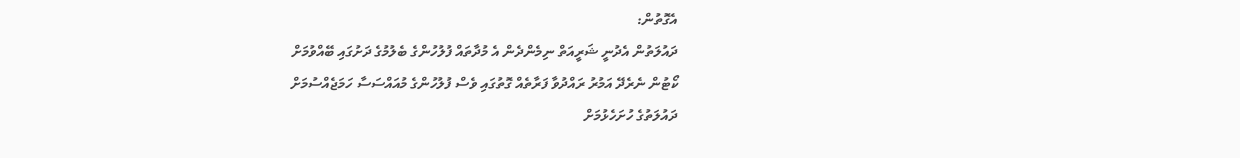އެގޮތުން:
ދައުލަތުން އެދުނީ ޝަރީއަތް ނިމެންދެން އެ މުދާތައް ފުލުހުންގެ ބެލުމުގެ ދަށުގައި ބޭއްވުމަށް
ކޯޓުން ނެރެދޭ އަމުރު ރައްދުވާ ފަރާތެއް ގޮތުގައި ވެސް ފުލުހުންގެ މުއައްސަސާ ހަމަޖެއްސުމަށް
ދައުލަތުގެ ހުށަހެޅުމަށް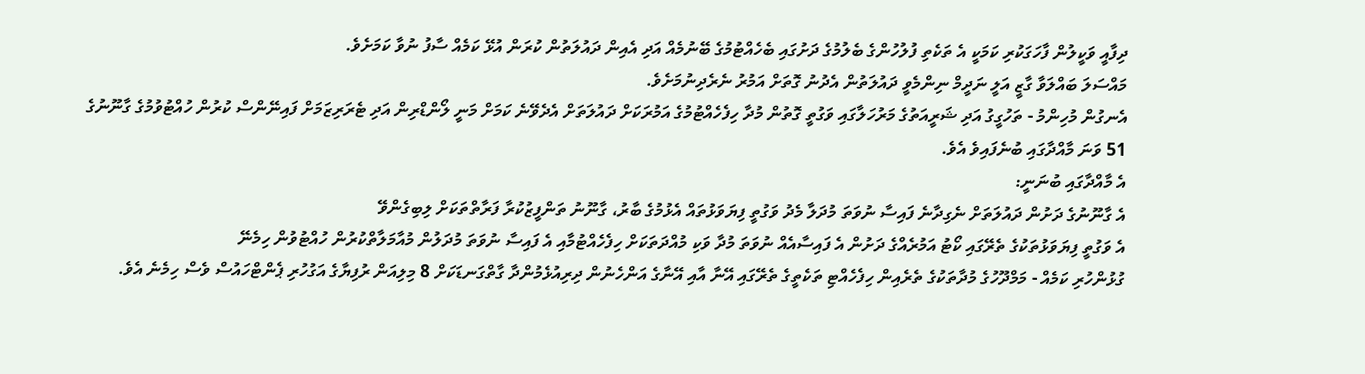ދިފާއީ ވަކީލުން ފާހަގަކުރި ކަމަކީ އެ ތަކެތި ފުލުހުންގެ ބެލުމުގެ ދަށުގައި ބެހެއްޓުމުގެ ބޭނުމެއް އަދި އެއިން ދައުލަތުން ކުރަން އުޅޭ ކަމެއް ސާފު ނުވާ ކަމަށެވެ.
މައްސަލަ ބައްލަވާ ގާޒީ އަލީ ނަދީމް ނިންމެވީ ދައުލަތުން އެދުނު ގޮތަށް އަމުރު ނެރެދިނުމަށެވެ.
އެނގުން މުހިންމު - ތަހުގީގު އަދި ޝަރީއަތުގެ މަރުހަލާގައި ވަގުތީ ގޮތުން މުދާ ހިފެހެއްޓުމުގެ އަމުރަކަށް ދައުލަތަށް އެދެވޭނެ ކަމަށް މަނީ ލޯންޑްރިން އަދި ޓެރަރިޒަމަށް ފައިނޭންސް ކުރުން ހުއްޓުވުމުގެ ގާނޫނުގެ 51 ވަނަ މާއްދާގައި ބުނެފައިވެ އެވެ.
އެ މާއްދާގައި ބުނަނީ:
އެ ގާނޫނުގެ ދަށުން ދައުލަތަށް ނެގިދާނެ ފައިސާ ނުވަތަ މުދަލާ މެދު ވަގުތީ ފިޔަވަޅުތައް އެޅުމުގެ ބާރު، ގާނޫނު ތަންފީޒުކުރާ ފަރާތްތަކަށް ލިބިގެންވޭ
އެ ވަގުތީ ފިޔަވަޅުތަކުގެ ތެރޭގައި ކޯޓު އަމުރެއްގެ ދަށުން އެ ފައިސާއެއް ނުވަތަ މުދާ ވަކި މުއްދަތަކަށް ހިފެހެއްޓުމާއި އެ ފައިސާ ނުވަތަ މުދަލުން މުއާމަލާތްކުރުން ހުއްޓުވުން ހިމެނޭ
ގުޅުންހުރި ކަމެއް - މަމްދޫހުގެ މުދާތަކުގެ ތެރެއިން ހިފެހެއްޓި ތަކެތީގެ ތެރޭގައި އޭނާ އާއި އޭނާގެ އަންހެނުން ދިރިއުޅެމުންދާ ގާތްގަނޑަކަށް 8 މިލިއަން ރުފިޔާގެ އަގުހުރި ޕެންޓްހައުސް ވެސް ހިމެނެ އެވެ.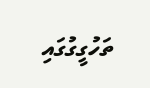ތަހުގީގުގައި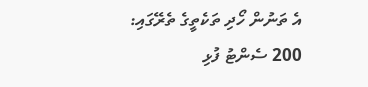އެ ތަނުން ހޯދި ތަކެތީގެ ތެރޭގައި:
200 ސެންޓު ފުޅި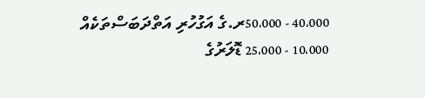40،000 - 50،000ރ.ގެ އަގުހުރި އަތްދަބަސްތަކެއް
10،000 - 25،000 ޑޮލަރުގެ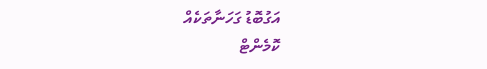އަގުބޮޑު ގަހަނާތަކެއް
ކޮމެންޓް